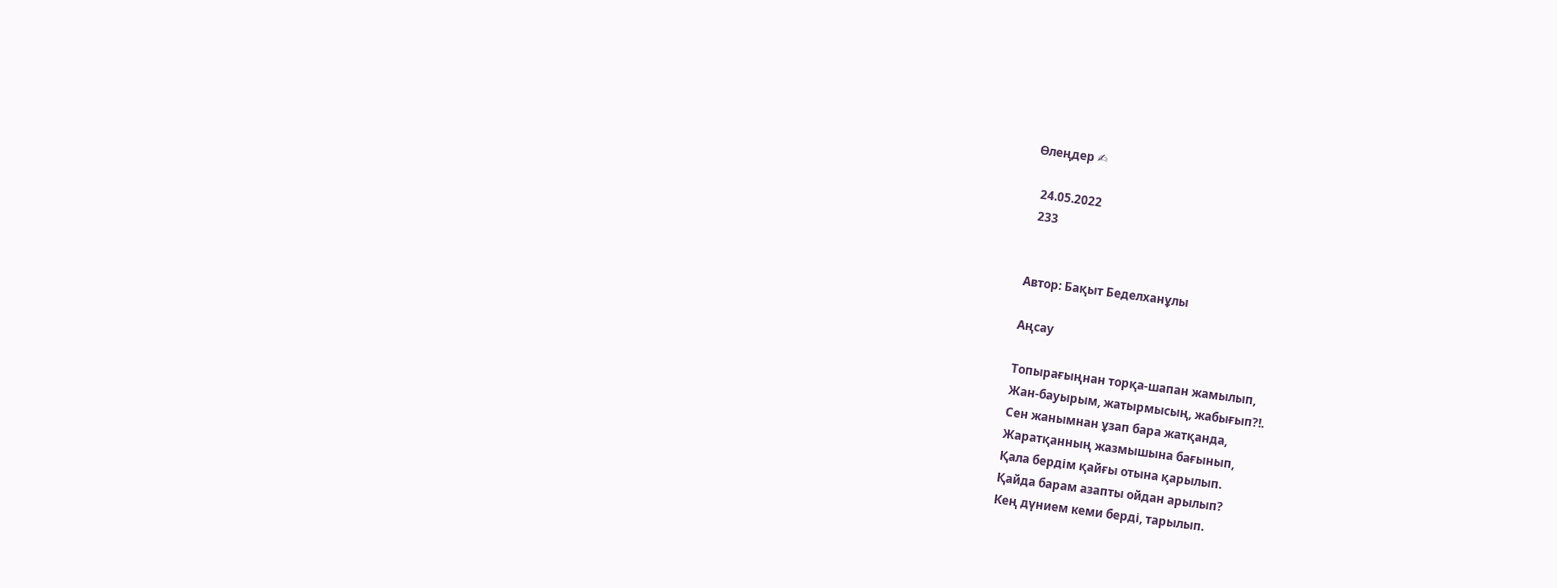Өлеңдер ✍

  24.05.2022
  233


Автор: Бақыт Беделханұлы

Аңсау

Топырағыңнан торқа-шапан жамылып,
Жан-бауырым, жатырмысың, жабығып?!.
Сен жанымнан ұзап бара жатқанда,
Жаратқанның жазмышына бағынып,
Қала бердім қайғы отына қарылып.
Қайда барам азапты ойдан арылып?
Кең дүнием кеми берді, тарылып.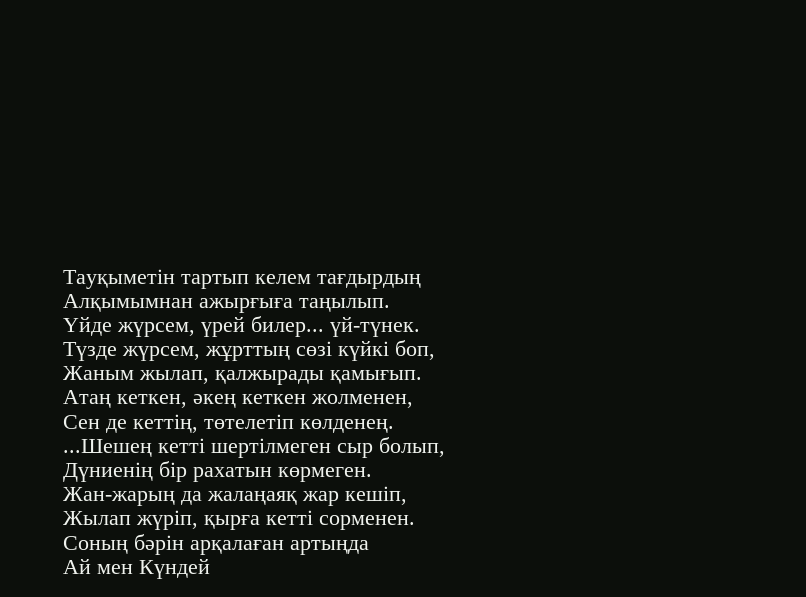Тауқыметін тартып келем тағдырдың
Алқымымнан ажырғыға таңылып.
Үйде жүрсем, үрей билер... үй-түнек.
Түзде жүрсем, жұрттың сөзі күйкі боп,
Жаным жылап, қалжырады қамығып.
Атаң кеткен, əкең кеткен жолменен,
Сен де кеттің, төтелетіп көлденең.
...Шешең кетті шертілмеген сыр болып,
Дүниенің бір рахатын көрмеген.
Жан-жарың да жалаңаяқ жар кешіп,
Жылап жүріп, қырға кетті сорменен.
Соның бəрін арқалаған артыңда
Ай мен Күндей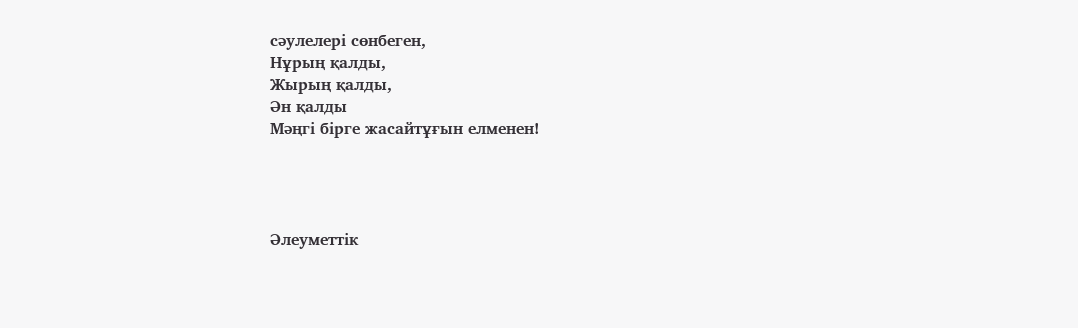сəулелері сөнбеген,
Нұрың қалды,
Жырың қалды,
Əн қалды
Мəңгі бірге жасайтұғын елменен!




Әлеуметтік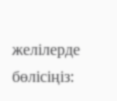желілерде бөлісіңіз: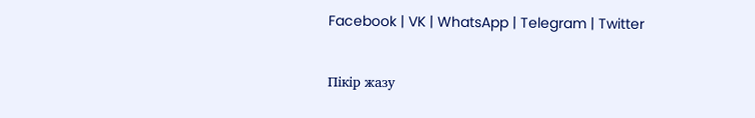Facebook | VK | WhatsApp | Telegram | Twitter

Пікір жазу